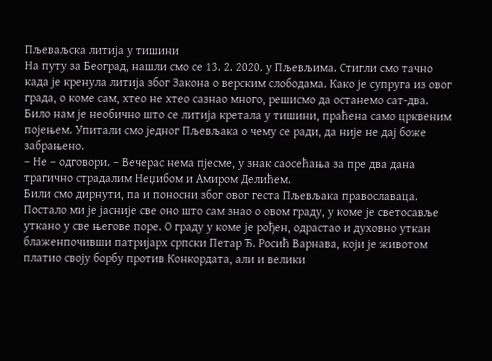Пљеваљска литија у тишини
На путу за Београд, нашли смо се 13. 2. 2020. у Пљевљима. Стигли смо тачно када је кренула литија због Закона о верским слободама. Како је супруга из овог града, о коме сам, хтео не хтео сазнао много, решисмо да останемо сат-два. Било нам је необично што се литија кретала у тишини, праћена само црквеним појењем. Упитали смо једног Пљевљака о чему се ради, да није не дај боже забрањено.
– Не – одговори. – Вечерас нема пјесме, у знак саосећања за пре два дана трагично страдалим Неџибом и Амиром Делићем.
Били смо дирнути, па и поносни због овог геста Пљевљака православаца. Постало ми је јасније све оно што сам знао о овом граду, у коме је светосавље уткано у све његове поре. О граду у коме је рођен, одрастао и духовно уткан блаженпочивши патријарх српски Петар Ђ. Росић Варнава, који је животом платио своју борбу против Конкордата, али и велики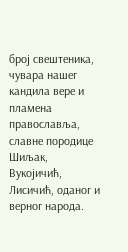број свештеника, чувара нашег кандила вере и пламена православља, славне породице Шиљак, Вукојичић, Лисичић, оданог и верног народа.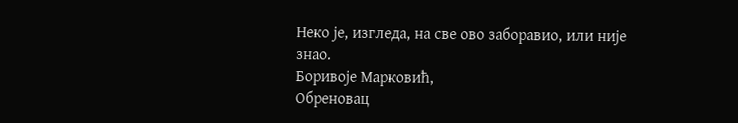Неко је, изгледа, на све ово заборавио, или није знао.
Боривоје Марковић,
Обреновац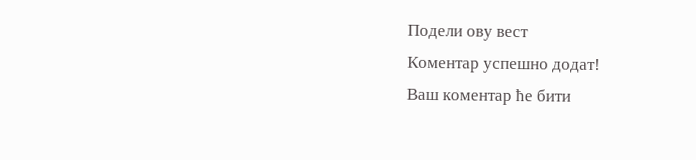Подели ову вест
Комeнтар успeшно додат!
Ваш комeнтар ћe бити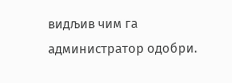видљив чим га администратор одобри.